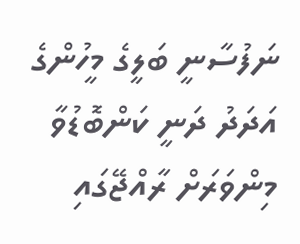ނަފުސާނީ ބަލީގެ މީހުންގެ އަދަދު ދަނީ ކަންބޮޑުވާ މިންވަރަށް ރާއްޖޭގައި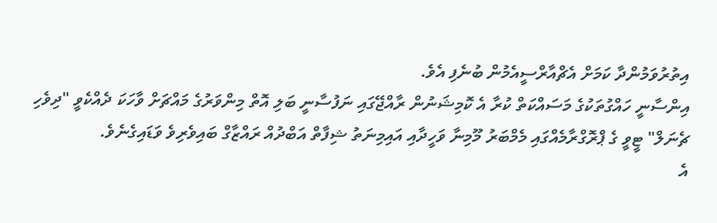އިތުރުވަމުންދާ ކަމަށް އެޗްއާރްސީއެމުން ބުނެފި އެވެ.
އިންސާނީ ހައްގުތަކުގެ މަސައްކަތް ކުރާ އެ ކޮމިޝަނުން ރާއްޖޭގައި ނަފުސާނީ ބަލި އޮތް މިންވަރުގެ މައްޗަށް ވާހަކަ ދެއްކެވީ "ދިވެހި ޗެނަލް" ޓީވީ ގެ ޕްރޮގްރާމެއްގައި މެމްބަރު މޫމިނާ ވަހީދާއި އައިމިނަތު ޝިފާތް އަބްދުއް ރައްޒާގް ބައިވެރިވެ ވަޑައިގެނެވެ.
އެ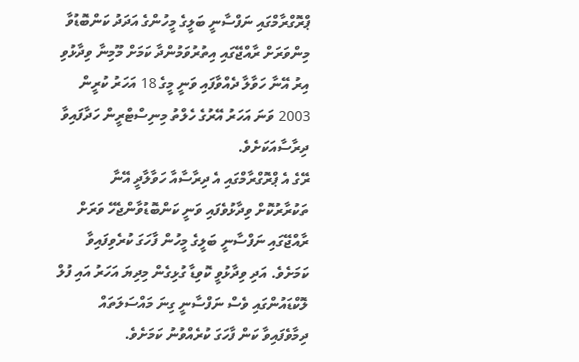ޕްރޮގްރާމްގައި ނަފްސާނީ ބަލީގެ މީހުންގެ އަދަދު ކަންބޮޑުވާ މިންވަރަށް ރާއްޖޭގައި އިތުރުވަމުންދާ ކަމަށް މޫމިނާ ވިދާޅުވި އިރު އޭނާ ހަވާލާ ދެއްވާފައި ވަނީ މީގެ 18 އަހަރު ކުރީން 2003 ވަނަ އަހަރު އޭރުގެ ހެލްތު މިނިސްޓްރީން ހަދާފައިވާ ދިރާސާއަކަށެވެ.
ރޭގެ އެ ޕްރޮގްރާމްގައި އެ ދިރާސާއާ ހަވާލާދީ އޭނާ ތަކުރާރުކޮށް ވިދާޅުވެފައި ވަނީ ކަންބޮޑުވާންޖެހޭ ވަރަށް ރާއްޖޭގައި ނަފްސާނީ ބަލީގެ މީހުން ފާހަގަ ކުރެވިފައިވާ ކަމަށެވެ. އަދި ވިދާޅުވީ ކޮވިޑާ ގުޅިގެން މިދިޔަ އަހަރު އައި ފުލް ލޮކްޑައުންގައި ވެސް ނަފްސާނީ ގިނަ މައްސަލަތައް ދިމާވެފައިވާ ކަން ފާހަގަ ކުރެއްވުނު ކަމަށެވެ.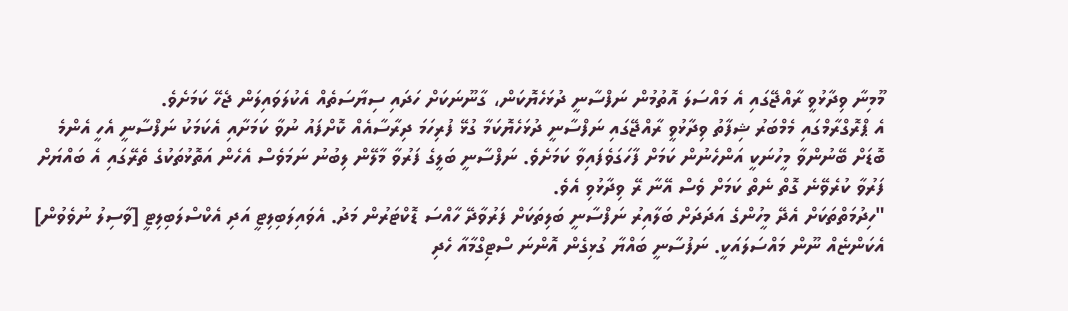މޫމިނާ ވިދާޅުވީ ރާއްޖޭގައި އެ މައްސަލަ އޮތުމުން ނަފްސާނީ ދުޅަހެޔޮކަން، ގާނޫނަކަށް ހަދައި ސިޔާސަތެއް އެކުލަވައިލަން ޖެހޭ ކަމަށެވެ.
އެ ޕްރޮގްރާމްގައި މެމްބަރު ޝިފާތު ވިދާޅުވީ ރާއްޖޭގައި ނަފްސާނީ ދުޅަހެޔޮކަމާ ގުޅޭ ފުރިހަމަ ދިރާސާއެއް ކޮށްފައު ނުވާ ކަމަށާއި އެކަމަކު ނަފްސާނީ އެހީ އެންމެ ބޮޑަށް ބޭނުންވާ މީހުނަކީ އަންހެނުން ކަމަށް ފާހަގަވެފައިވާ ކަމަށެވެ. ނަފްސާނީ ބަލީގެ ފަރުވާ މާލޭން ލިބުނު ނަމަވެސް އެހެން އަތޮޅުތަކުގެ ތެރޭގައި އެ ބައްޔަށް ފަރުވާ ކުރެވޭނެ ގޮތް ނެތް ކަމަށް ވެސް އޭނާ ރޭ ވިދާޅުވި އެވެ.
"ހިދުމަތްތަކަށް އެދޭ މީހުންގެ އަދަދަށް ބަލާއިރު ނަފްސާނީ ބަލިތަކަށް ފަރުވާދޭ ހާއްސަ ޑޮކްޓަރުން މަދު. އެވައިލަބިލިޓީ އަދި އެކްސްލަބިލިޓީ [ވާސިލު ނުވެވުން] އެކަންޏެއް ނޫން މައްސަލައަކީ. ނަފުސާނީ ބައްޔާ ގުޅިގެން އޮންނަ ސްޓިގްމާއާ ހެދި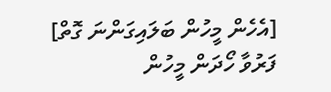[އެހެން މީހުން ބަލައިގަންނަ ގޮތް] ފަރުވާ ހޯދަން މީހުން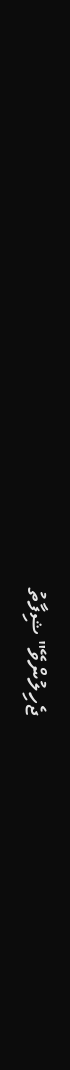ޖެހިލުންވޭ" ޝިފާތު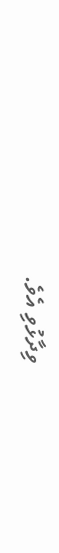ވިދާޅުވި އެވެ.